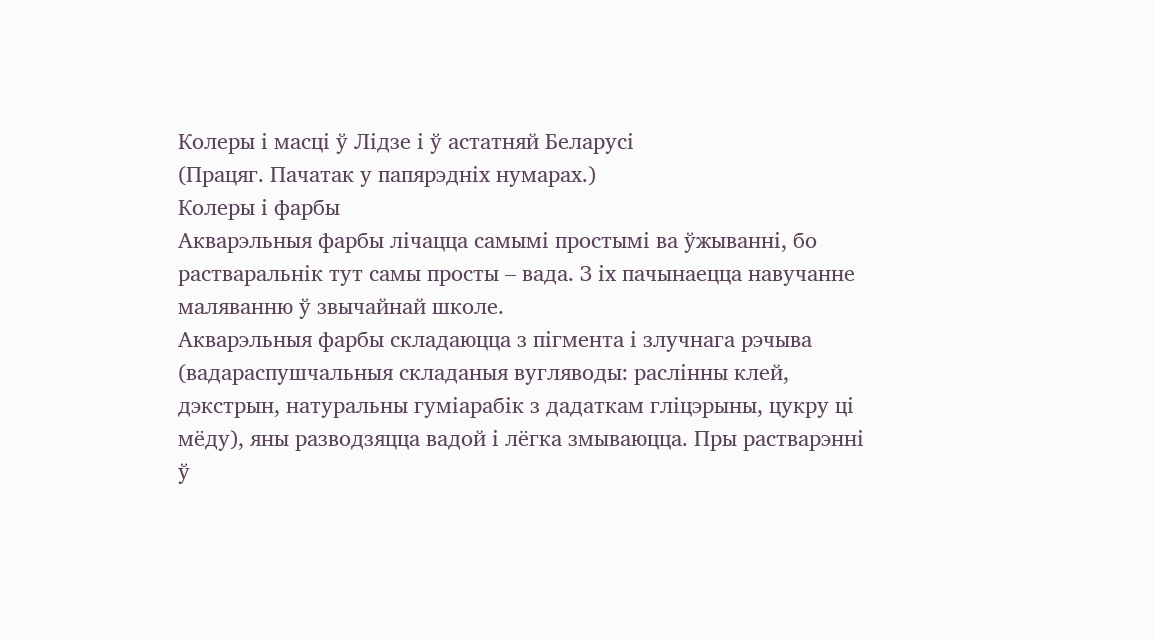Колеры і масці ў Лідзе і ў астатняй Беларусі
(Працяг. Пачатак у папярэдніх нумарах.)
Колеры і фарбы
Акварэльныя фарбы лічацца самымі простымі ва ўжыванні, бо растваральнік тут самы просты – вада. З іх пачынаецца навучанне маляванню ў звычайнай школе.
Акварэльныя фарбы складаюцца з пігмента і злучнага рэчыва (вадараспушчальныя складаныя вугляводы: раслінны клей, дэкстрын, натуральны гуміарабік з дадаткам гліцэрыны, цукру ці мёду), яны разводзяцца вадой і лёгка змываюцца. Пры растварэнні ў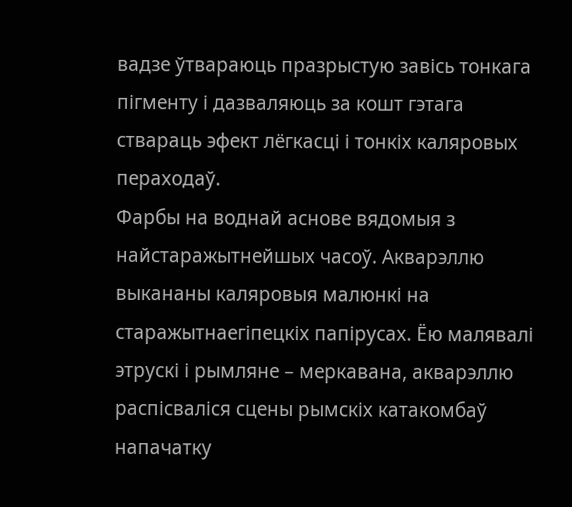вадзе ўтвараюць празрыстую завісь тонкага пігменту і дазваляюць за кошт гэтага ствараць эфект лёгкасці і тонкіх каляровых пераходаў.
Фарбы на воднай аснове вядомыя з найстаражытнейшых часоў. Акварэллю выкананы каляровыя малюнкі на старажытнаегіпецкіх папірусах. Ёю малявалі этрускі і рымляне – меркавана, акварэллю распісваліся сцены рымскіх катакомбаў напачатку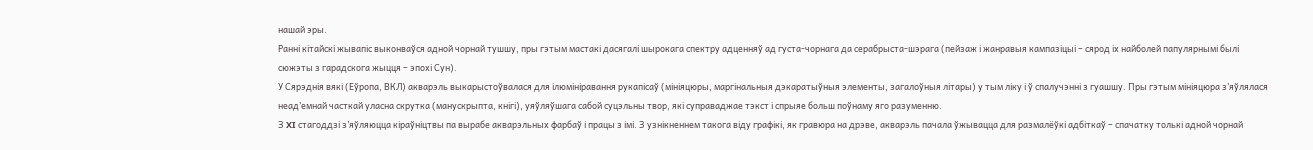нашай эры.
Ранні кітайскі жывапіс выконваўся адной чорнай тушшу, пры гэтым мастакі дасягалі шырокага спектру адценняў ад густа-чорнага да серабрыста-шэрага (пейзаж і жанравыя кампазіцыі – сярод іх найболей папулярнымі былі сюжэты з гарадскога жыцця – эпохі Сун).
У Сярэднія вякі (Еўропа, ВКЛ) акварэль выкарыстоўвалася для ілюмініравання рукапісаў (мініяцюры, маргінальныя дэкаратыўныя элементы, загалоўныя літары) у тым ліку і ў спалучэнні з гуашшу. Пры гэтым мініяцюра з’яўлялася неад’емнай часткай уласна скрутка (манускрыпта, кнігі), уяўляўшага сабой суцэльны твор, які суправаджае тэкст і спрыяе больш поўнаму яго разуменню.
З XI стагоддзі з’яўляюцца кіраўніцтвы па вырабе акварэльных фарбаў і працы з імі. З узнікненнем такога віду графікі, як гравюра на дрэве, акварэль пачала ўжывацца для размалёўкі адбіткаў – спачатку толькі адной чорнай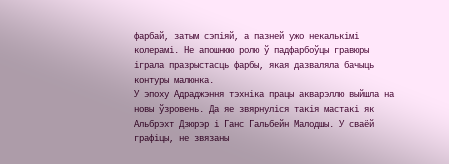фарбай, затым сэпіяй, а пазней ужо некалькімі колерамі. Не апошнюю ролю ў падфарбоўцы гравюры іграла празрыстасць фарбы, якая дазваляла бачыць контуры малюнка.
У эпоху Адраджэння тэхніка працы акварэллю выйшла на новы ўзровень. Да яе звярнуліся такія мастакі як Альбрэхт Дзюрэр і Ганс Гальбейн Малодшы. У сваёй графіцы, не звязаны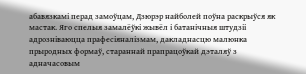абавязкамі перад замоўцам, Дзюрэр найболей поўна раскрыўся як мастак. Яго спелыя замалёўкі жывёл і батанічныя штудзіі адрозніваюцца прафесіяналізмам, дакладнасцю малюнка прыродных формаў, стараннай прапрацоўкай дэталяў з адначасовым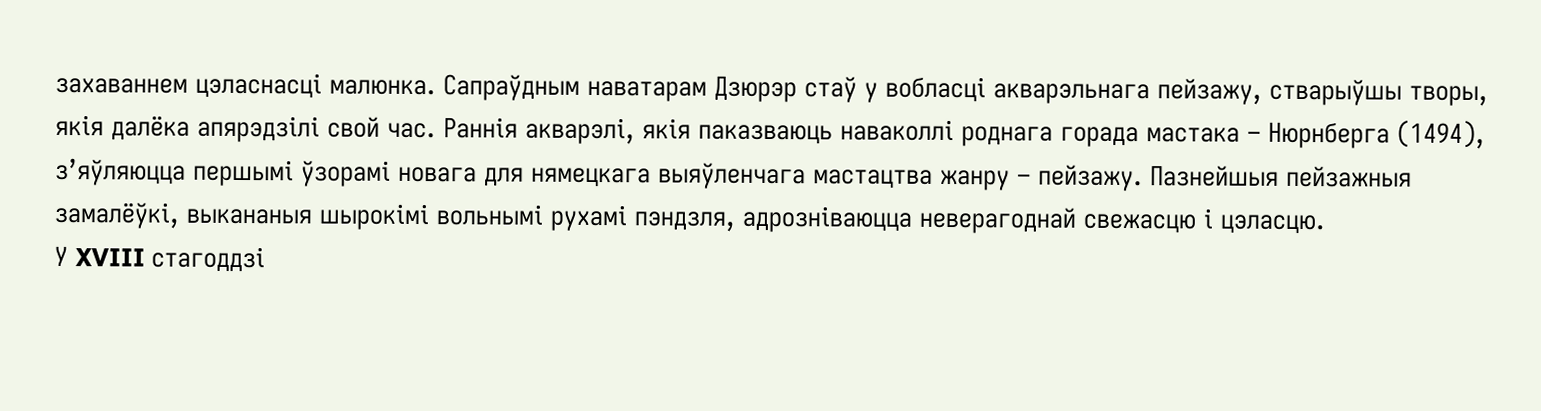захаваннем цэласнасці малюнка. Сапраўдным наватарам Дзюрэр стаў у вобласці акварэльнага пейзажу, стварыўшы творы, якія далёка апярэдзілі свой час. Раннія акварэлі, якія паказваюць наваколлі роднага горада мастака – Нюрнберга (1494), з’яўляюцца першымі ўзорамі новага для нямецкага выяўленчага мастацтва жанру – пейзажу. Пазнейшыя пейзажныя замалёўкі, выкананыя шырокімі вольнымі рухамі пэндзля, адрозніваюцца неверагоднай свежасцю і цэласцю.
У XVIII стагоддзі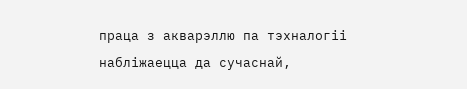праца з акварэллю па тэхналогіі набліжаецца да сучаснай,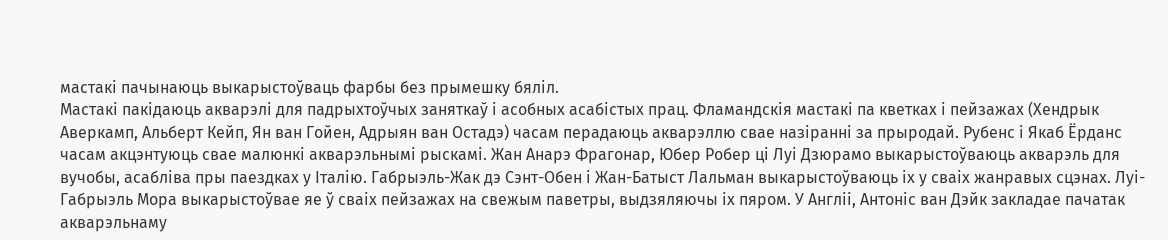мастакі пачынаюць выкарыстоўваць фарбы без прымешку бяліл.
Мастакі пакідаюць акварэлі для падрыхтоўчых заняткаў і асобных асабістых прац. Фламандскія мастакі па кветках і пейзажах (Хендрык Аверкамп, Альберт Кейп, Ян ван Гойен, Адрыян ван Остадэ) часам перадаюць акварэллю свае назіранні за прыродай. Рубенс і Якаб Ёрданс часам акцэнтуюць свае малюнкі акварэльнымі рыскамі. Жан Анарэ Фрагонар, Юбер Робер ці Луі Дзюрамо выкарыстоўваюць акварэль для вучобы, асабліва пры паездках у Італію. Габрыэль-Жак дэ Сэнт-Обен і Жан-Батыст Лальман выкарыстоўваюць іх у сваіх жанравых сцэнах. Луі-Габрыэль Мора выкарыстоўвае яе ў сваіх пейзажах на свежым паветры, выдзяляючы іх пяром. У Англіі, Антоніс ван Дэйк закладае пачатак акварэльнаму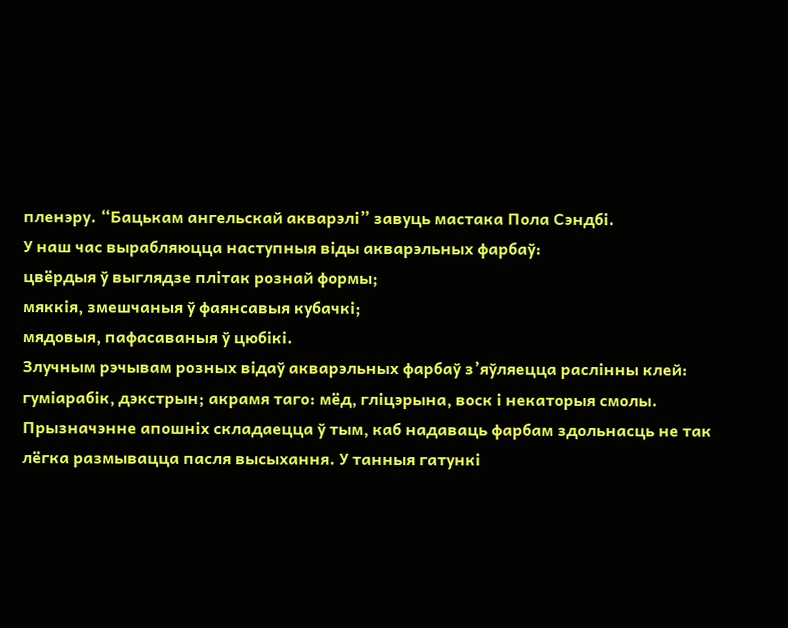пленэру. “Бацькам ангельскай акварэлі” завуць мастака Пола Сэндбі.
У наш час вырабляюцца наступныя віды акварэльных фарбаў:
цвёрдыя ў выглядзе плітак рознай формы;
мяккія, змешчаныя ў фаянсавыя кубачкі;
мядовыя, пафасаваныя ў цюбікі.
Злучным рэчывам розных відаў акварэльных фарбаў з’яўляецца раслінны клей: гуміарабік, дэкстрын; акрамя таго: мёд, гліцэрына, воск і некаторыя смолы. Прызначэнне апошніх складаецца ў тым, каб надаваць фарбам здольнасць не так лёгка размывацца пасля высыхання. У танныя гатункі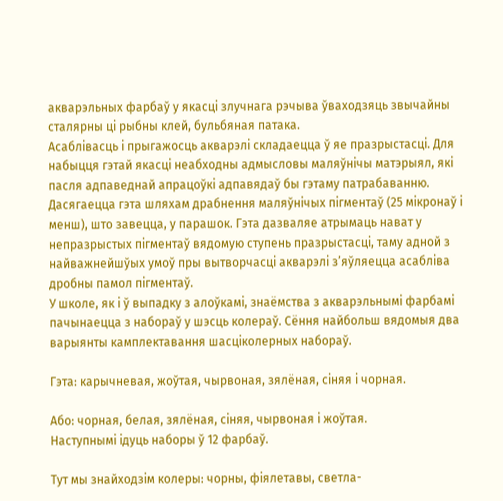акварэльных фарбаў у якасці злучнага рэчыва ўваходзяць звычайны сталярны ці рыбны клей, бульбяная патака.
Асаблівасць і прыгажосць акварэлі складаецца ў яе празрыстасці. Для набыцця гэтай якасці неабходны адмысловы маляўнічы матэрыял, які пасля адпаведнай апрацоўкі адпавядаў бы гэтаму патрабаванню. Дасягаецца гэта шляхам драбнення маляўнічых пігментаў (25 мікронаў і менш), што завецца, у парашок. Гэта дазваляе атрымаць нават у непразрыстых пігментаў вядомую ступень празрыстасці, таму адной з найважнейшўых умоў пры вытворчасці акварэлі з’яўляецца асабліва дробны памол пігментаў.
У школе, як і ў выпадку з алоўкамі, знаёмства з акварэльнымі фарбамі пачынаецца з набораў у шэсць колераў. Сёння найбольш вядомыя два варыянты камплектавання шасціколерных набораў.

Гэта: карычневая, жоўтая, чырвоная, зялёная, сіняя і чорная.

Або: чорная, белая, зялёная, сіняя, чырвоная і жоўтая.
Наступнымі ідуць наборы ў 12 фарбаў.

Тут мы знайходзім колеры: чорны, фіялетавы, светла-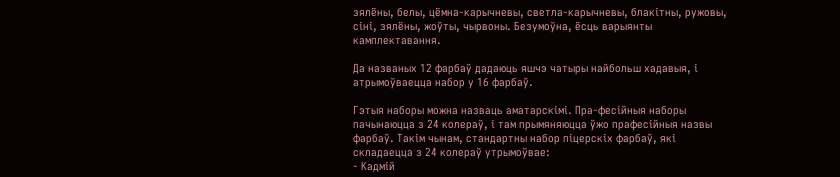зялёны, белы, цёмна-карычневы, светла-карычневы, блакітны, ружовы, сіні, зялёны, жоўты, чырвоны. Безумоўна, ёсць варыянты камплектавання.

Да названых 12 фарбаў дадаюць яшчэ чатыры найбольш хадавыя, і атрымоўваецца набор у 16 фарбаў.

Гэтыя наборы можна назваць аматарскімі. Пра-фесійныя наборы пачынаюцца з 24 колераў, і там прымяняюцца ўжо прафесійныя назвы фарбаў. Такім чынам, стандартны набор піцерскіх фарбаў, які складаецца з 24 колераў утрымоўвае:
- Кадмій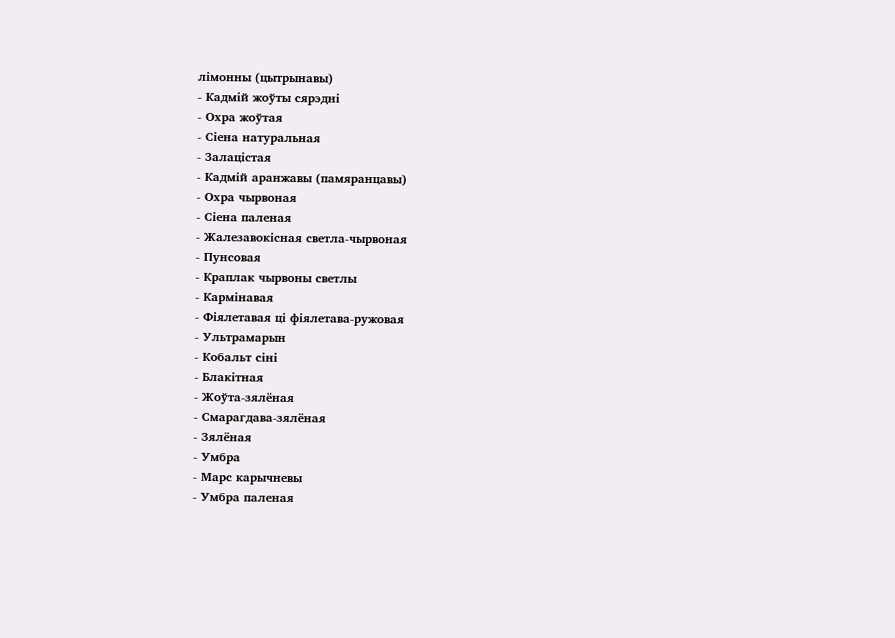лімонны (цытрынавы)
- Кадмій жоўты сярэдні
- Охра жоўтая
- Сіена натуральная
- Залацістая
- Кадмій аранжавы (памяранцавы)
- Охра чырвоная
- Сіена паленая
- Жалезавокісная светла-чырвоная
- Пунсовая
- Краплак чырвоны светлы
- Кармінавая
- Фіялетавая ці фіялетава-ружовая
- Ультрамарын
- Кобальт сіні
- Блакітная
- Жоўта-зялёная
- Смарагдава-зялёная
- Зялёная
- Умбра
- Марс карычневы
- Умбра паленая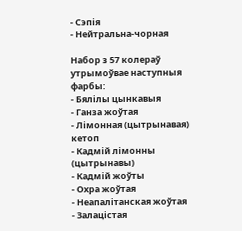- Сэпія
- Нейтральна-чорная

Набор з 57 колераў утрымоўвае наступныя фарбы:
- Бялілы цынкавыя
- Ганза жоўтая
- Лімонная (цытрынавая) кетоп
- Кадмій лімонны (цытрынавы)
- Кадмій жоўты
- Охра жоўтая
- Неапалітанская жоўтая
- Залацістая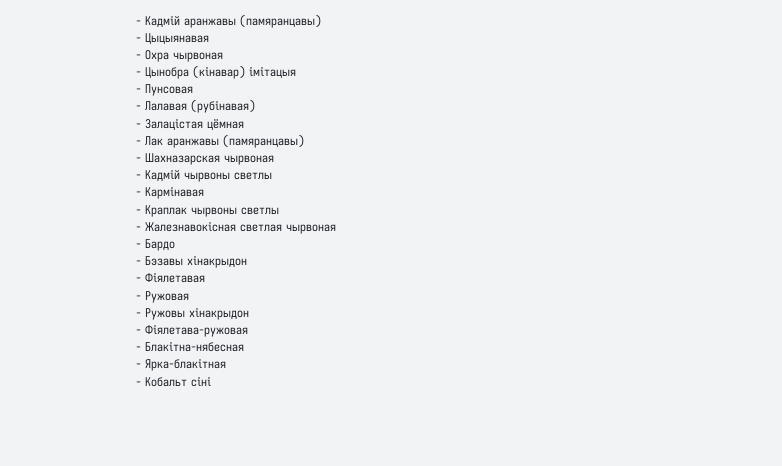- Кадмій аранжавы (памяранцавы)
- Цыцыянавая
- Охра чырвоная
- Цынобра (кінавар) імітацыя
- Пунсовая
- Лалавая (рубінавая)
- Залацістая цёмная
- Лак аранжавы (памяранцавы)
- Шахназарская чырвоная
- Кадмій чырвоны светлы
- Кармінавая
- Краплак чырвоны светлы
- Жалезнавокісная светлая чырвоная
- Бардо
- Бэзавы хінакрыдон
- Фіялетавая
- Ружовая
- Ружовы хінакрыдон
- Фіялетава-ружовая
- Блакітна-нябесная
- Ярка-блакітная
- Кобальт сіні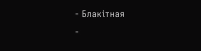- Блакітная
-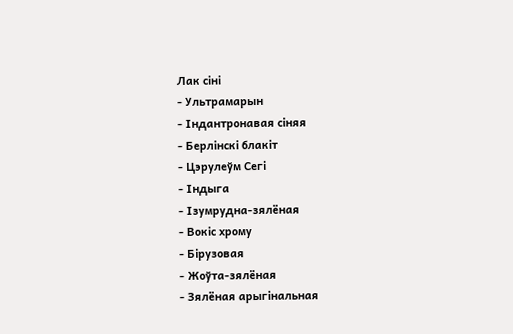Лак сіні
- Ультрамарын
- Індантронавая сіняя
- Берлінскі блакіт
- Цэрулеўм Сегі
- Індыга
- Ізумрудна-зялёная
- Вокіс хрому
- Бірузовая
- Жоўта-зялёная
- Зялёная арыгінальная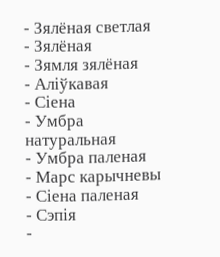- Зялёная светлая
- Зялёная
- Зямля зялёная
- Аліўкавая
- Сіена
- Умбра натуральная
- Умбра паленая
- Марс карычневы
- Сіена паленая
- Сэпія
-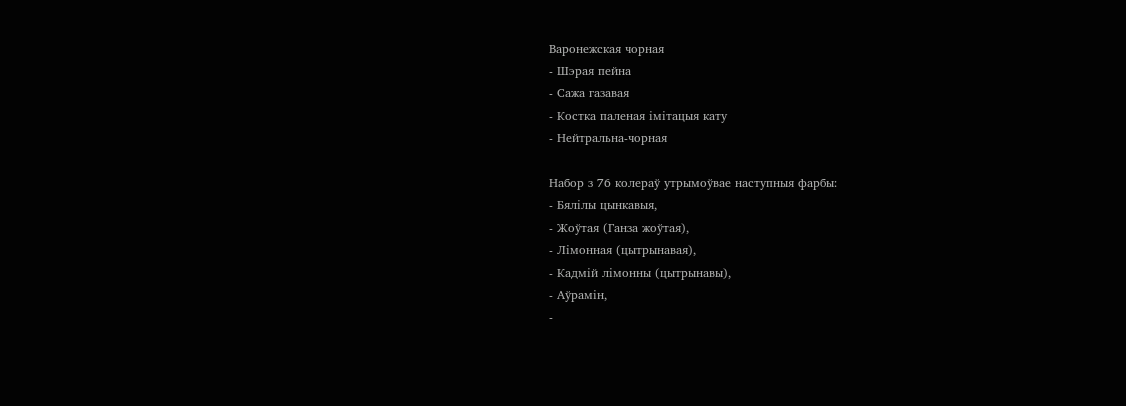Варонежская чорная
- Шэрая пейна
- Сажа газавая
- Костка паленая імітацыя кату
- Нейтральна-чорная

Набор з 76 колераў утрымоўвае наступныя фарбы:
- Бялілы цынкавыя,
- Жоўтая (Ганза жоўтая),
- Лімонная (цытрынавая),
- Кадмій лімонны (цытрынавы),
- Аўрамін,
-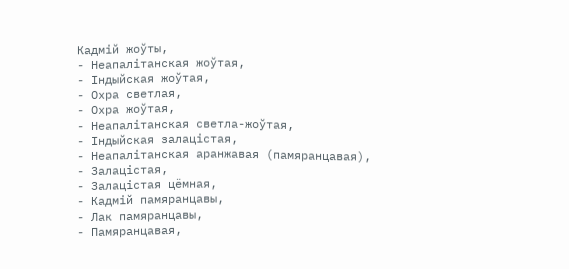Кадмій жоўты,
- Неапалітанская жоўтая,
- Індыйская жоўтая,
- Охра светлая,
- Охра жоўтая,
- Неапалітанская светла-жоўтая,
- Індыйская залацістая,
- Неапалітанская аранжавая (памяранцавая),
- Залацістая,
- Залацістая цёмная,
- Кадмій памяранцавы,
- Лак памяранцавы,
- Памяранцавая,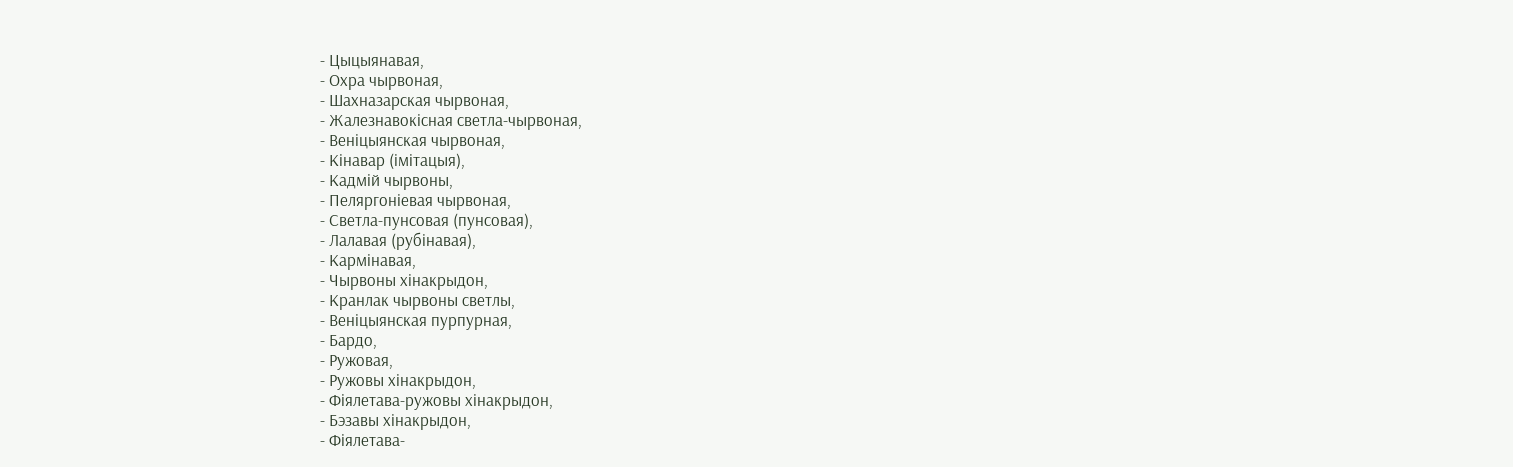- Цыцыянавая,
- Охра чырвоная,
- Шахназарская чырвоная,
- Жалезнавокісная светла-чырвоная,
- Веніцыянская чырвоная,
- Кінавар (імітацыя),
- Кадмій чырвоны,
- Пеляргоніевая чырвоная,
- Светла-пунсовая (пунсовая),
- Лалавая (рубінавая),
- Кармінавая,
- Чырвоны хінакрыдон,
- Кранлак чырвоны светлы,
- Веніцыянская пурпурная,
- Бардо,
- Ружовая,
- Ружовы хінакрыдон,
- Фіялетава-ружовы хінакрыдон,
- Бэзавы хінакрыдон,
- Фіялетава-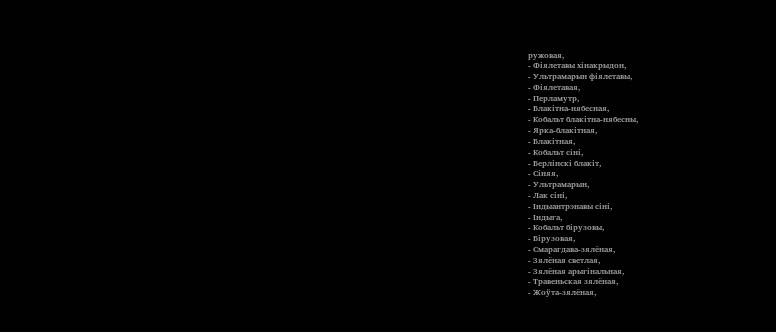ружовая,
- Фіялетавы хінакрыдон,
- Ультрамарын фіялетавы,
- Фіялетавая,
- Перламутр,
- Блакітна-нябесная,
- Кобальт блакітна-нябесны,
- Ярка-блакітная,
- Блакітная,
- Кобальт сіні,
- Берлінскі блакіт,
- Сіняя,
- Ультрамарын,
- Лак сіні,
- Індыантрэнавы сіні,
- Індыга,
- Кобальт бірузовы,
- Бірузовая,
- Смарагдава-зялёная,
- Зялёная светлая,
- Зялёная арыгінальная,
- Травеньская зялёная,
- Жоўта-зялёная,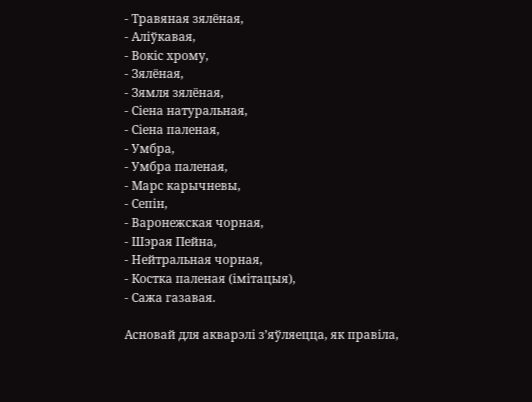- Травяная зялёная,
- Аліўкавая,
- Вокіс хрому,
- Зялёная,
- Зямля зялёная,
- Сіена натуральная,
- Сіена паленая,
- Умбра,
- Умбра паленая,
- Марс карычневы,
- Сепін,
- Варонежская чорная,
- Шэрая Пейна,
- Нейтральная чорная,
- Костка паленая (імітацыя),
- Сажа газавая.

Асновай для акварэлі з’яўляецца, як правіла,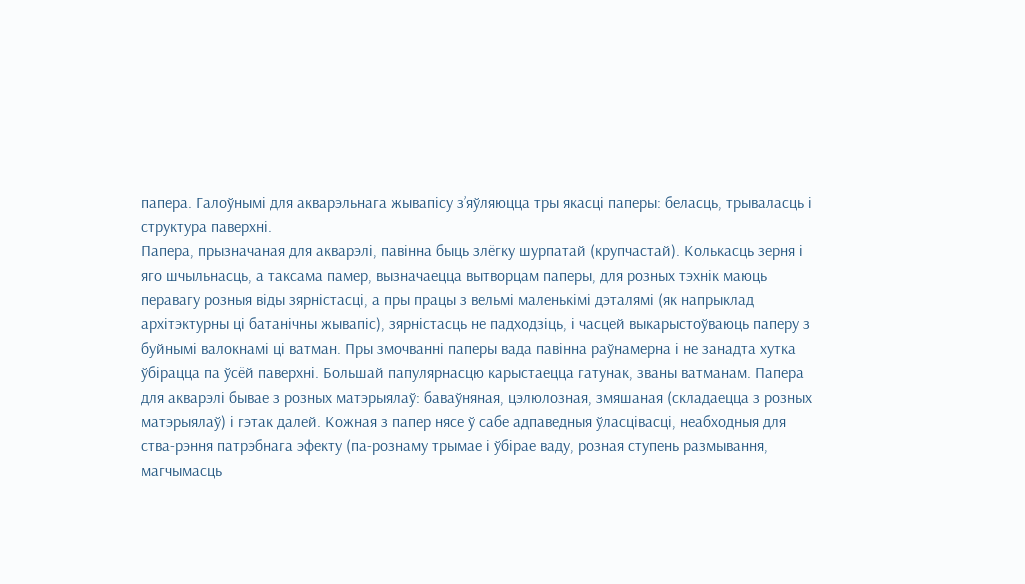папера. Галоўнымі для акварэльнага жывапісу з’яўляюцца тры якасці паперы: беласць, трываласць і структура паверхні.
Папера, прызначаная для акварэлі, павінна быць злёгку шурпатай (крупчастай). Колькасць зерня і яго шчыльнасць, а таксама памер, вызначаецца вытворцам паперы, для розных тэхнік маюць перавагу розныя віды зярністасці, а пры працы з вельмі маленькімі дэталямі (як напрыклад архітэктурны ці батанічны жывапіс), зярністасць не падходзіць, і часцей выкарыстоўваюць паперу з буйнымі валокнамі ці ватман. Пры змочванні паперы вада павінна раўнамерна і не занадта хутка ўбірацца па ўсёй паверхні. Большай папулярнасцю карыстаецца гатунак, званы ватманам. Папера для акварэлі бывае з розных матэрыялаў: баваўняная, цэлюлозная, змяшаная (складаецца з розных матэрыялаў) і гэтак далей. Кожная з папер нясе ў сабе адпаведныя ўласцівасці, неабходныя для ства-рэння патрэбнага эфекту (па-рознаму трымае і ўбірае ваду, розная ступень размывання, магчымасць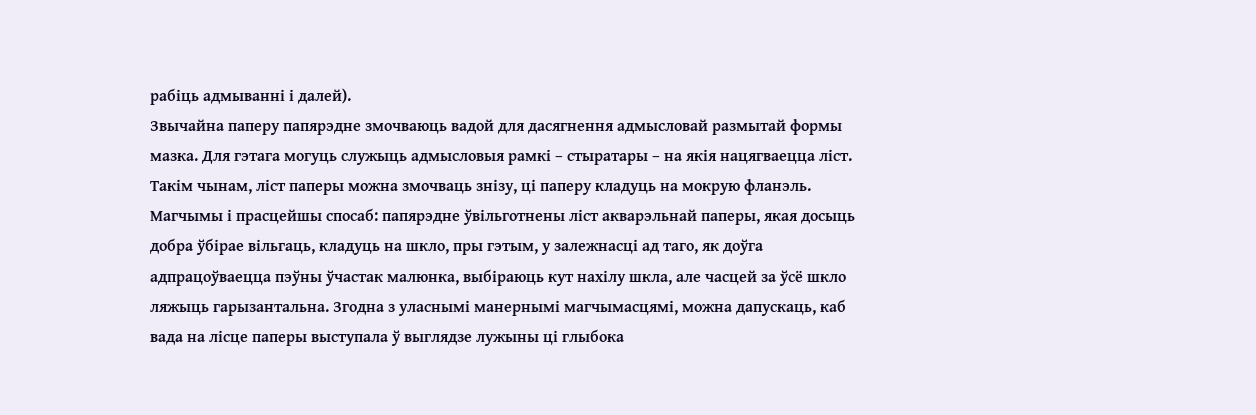рабіць адмыванні і далей).
Звычайна паперу папярэдне змочваюць вадой для дасягнення адмысловай размытай формы мазка. Для гэтага могуць служыць адмысловыя рамкі – стыратары – на якія нацягваецца ліст. Такім чынам, ліст паперы можна змочваць знізу, ці паперу кладуць на мокрую фланэль. Магчымы і прасцейшы спосаб: папярэдне ўвільготнены ліст акварэльнай паперы, якая досыць добра ўбірае вільгаць, кладуць на шкло, пры гэтым, у залежнасці ад таго, як доўга адпрацоўваецца пэўны ўчастак малюнка, выбіраюць кут нахілу шкла, але часцей за ўсё шкло ляжыць гарызантальна. Згодна з уласнымі манернымі магчымасцямі, можна дапускаць, каб вада на лісце паперы выступала ў выглядзе лужыны ці глыбока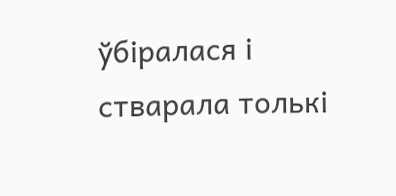ўбіралася і стварала толькі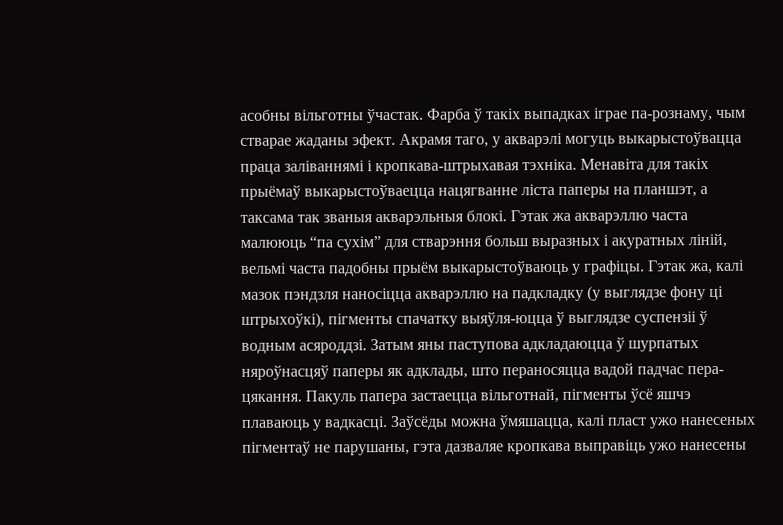асобны вільготны ўчастак. Фарба ў такіх выпадках іграе па-рознаму, чым стварае жаданы эфект. Акрамя таго, у акварэлі могуць выкарыстоўвацца праца заліваннямі і кропкава-штрыхавая тэхніка. Менавіта для такіх прыёмаў выкарыстоўваецца нацягванне ліста паперы на планшэт, а таксама так званыя акварэльныя блокі. Гэтак жа акварэллю часта малююць “па сухім” для стварэння больш выразных і акуратных ліній, вельмі часта падобны прыём выкарыстоўваюць у графіцы. Гэтак жа, калі мазок пэндзля наносіцца акварэллю на падкладку (у выглядзе фону ці штрыхоўкі), пігменты спачатку выяўля-юцца ў выглядзе суспензіі ў водным асяроддзі. Затым яны паступова адкладаюцца ў шурпатых няроўнасцяў паперы як адклады, што пераносяцца вадой падчас пера-цякання. Пакуль папера застаецца вільготнай, пігменты ўсё яшчэ плаваюць у вадкасці. Заўсёды можна ўмяшацца, калі пласт ужо нанесеных пігментаў не парушаны, гэта дазваляе кропкава выправіць ужо нанесены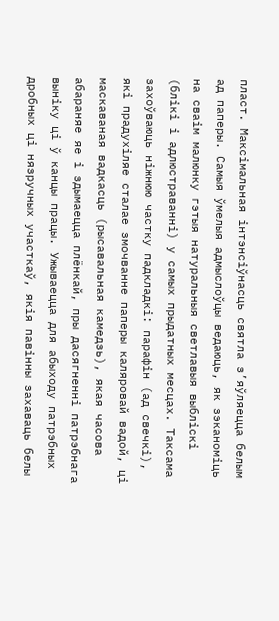пласт. Максімальная інтэнсіўнасць святла з’яўляецца белым ад паперы. Самыя ўмелыя адмыслоўцы ведаюць, як зэканоміць на сваім малюнку гэтыя натуральныя светлавыя выбліскі (блікі і адлюстраванні) у самых прыдатных месцах. Таксама захоўваюць ніжнюю частку падкладкі: парафін (ад свечкі), які прадухіляе сталае змочванне паперы каляровай вадой, ці маскаваная вадкасць (рысавальная камедзь), якая часова абараняе яе і здымаецца плёнкай, пры дасягненні патрэбнага выніку ці ў канцы працы. Ужываецца для абыходу патрэбных дробных ці нязручных участкаў, якія павінны захаваць белы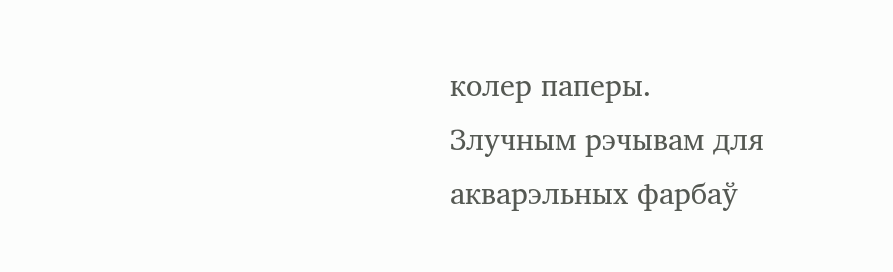колер паперы.
Злучным рэчывам для акварэльных фарбаў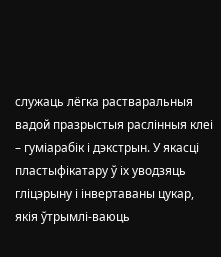служаць лёгка растваральныя вадой празрыстыя раслінныя клеі – гуміарабік і дэкстрын. У якасці пластыфікатару ў іх уводзяць гліцэрыну і інвертаваны цукар, якія ўтрымлі-ваюць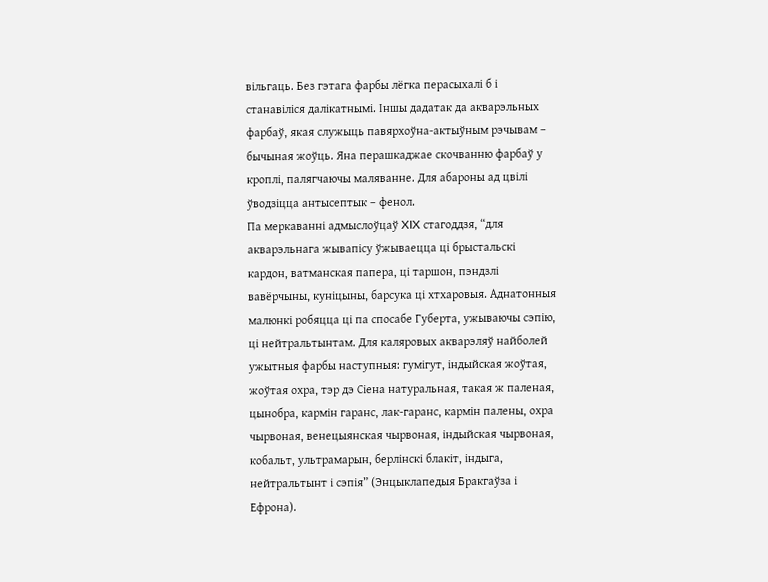вільгаць. Без гэтага фарбы лёгка перасыхалі б і станавіліся далікатнымі. Іншы дадатак да акварэльных фарбаў, якая служыць павярхоўна-актыўным рэчывам – бычыная жоўць. Яна перашкаджае скочванню фарбаў у кроплі, палягчаючы маляванне. Для абароны ад цвілі ўводзіцца антысептык – фенол.
Па меркаванні адмыслоўцаў XIX стагоддзя, “для акварэльнага жывапісу ўжываецца ці брыстальскі кардон, ватманская папера, ці таршон, пэндзлі вавёрчыны, куніцыны, барсука ці хтхаровыя. Аднатонныя малюнкі робяцца ці па спосабе Губерта, ужываючы сэпію, ці нейтральтынтам. Для каляровых акварэляў найболей ужытныя фарбы наступныя: гумігут, індыйская жоўтая, жоўтая охра, тэр дэ Сіена натуральная, такая ж паленая, цынобра, кармін гаранс, лак-гаранс, кармін палены, охра чырвоная, венецыянская чырвоная, індыйская чырвоная, кобальт, ультрамарын, берлінскі блакіт, індыга, нейтральтынт і сэпія” (Энцыклапедыя Бракгаўза і Ефрона).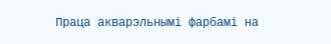Праца акварэльнымі фарбамі на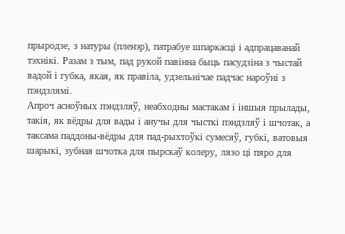прыродзе, з натуры (пленэр), патрабуе шпаркасці і адпрацаванай тэхнікі. Разам з тым, пад рукой павінна быць пасудзіна з чыстай вадой і губка, якая, як правіла, удзельнічае падчас нароўні з пэндзлямі.
Апроч асноўных пэндзляў, неабходны мастакам і іншыя прылады, такія, як вёдры для вады і анучы для чысткі пэндзляў і шчотак, а таксама паддоны-вёдры для пад-рыхтоўкі сумесяў, губкі, ватовыя шарыкі, зубная шчотка для пырскаў колеру, лязо ці пяро для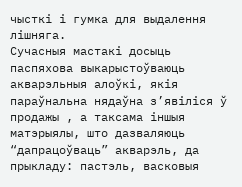чысткі і гумка для выдалення лішняга.
Сучасныя мастакі досыць паспяхова выкарыстоўваюць акварэльныя алоўкі, якія параўнальна нядаўна з’явіліся ў продажы , а таксама іншыя матэрыялы, што дазваляюць “дапрацоўваць” акварэль, да прыкладу: пастэль, васковыя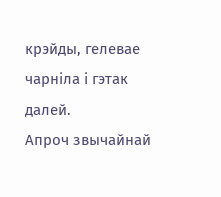крэйды, гелевае чарніла і гэтак далей.
Апроч звычайнай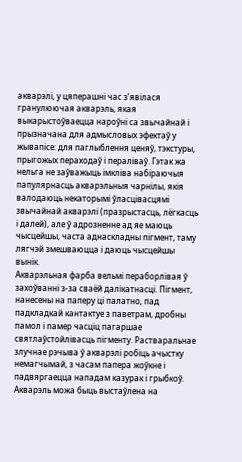акварэлі, у цяперашні час з’явілася гранулюючая акварэль, якая выкарыстоўваецца нароўні са звычайнай і прызначана для адмысловых эфектаў у жывапісе: для паглыблення ценяў, тэкстуры, прыгожых пераходаў і пераліваў. Гэтак жа нельга не заўважыць імкліва набіраючыя папулярнасць акварэльныя чарнілы, якія валодаюць некаторымі ўласцівасцямі звычайнай акварэлі (празрыстасць, лёгкасць і далей), але ў адрозненне ад яе маюць чысцейшы, часта аднаскладны пігмент, таму лягчэй змешваюцца і даюць чысцейшы вынік.
Акварэльная фарба вельмі пераборлівая ў захоўванні з-за сваёй далікатнасці. Пігмент, нанесены на паперу ці палатно, пад падкладкай кантактуе з паветрам, дробны памол і памер часціц пагаршае святлаўстойлівасць пігменту. Растваральнае злучнае рэчыва ў акварэлі робіць ачыстку немагчымай, з часам папера жоўкне і падвяргаецца нападам казурак і грыбкоў. Акварэль можа быць выстаўлена на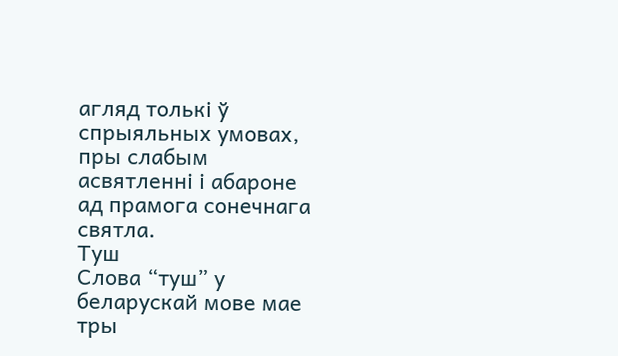агляд толькі ў спрыяльных умовах, пры слабым асвятленні і абароне ад прамога сонечнага святла.
Туш
Слова “туш” у беларускай мове мае тры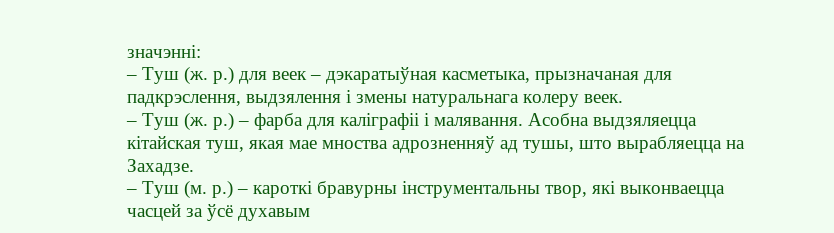значэнні:
– Туш (ж. р.) для веек – дэкаратыўная касметыка, прызначаная для падкрэслення, выдзялення і змены натуральнага колеру веек.
– Туш (ж. р.) – фарба для каліграфіі і малявання. Асобна выдзяляецца кітайская туш, якая мае мноства адрозненняў ад тушы, што вырабляецца на Захадзе.
– Туш (м. р.) – кароткі бравурны інструментальны твор, які выконваецца часцей за ўсё духавым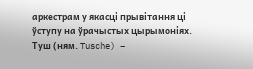аркестрам у якасці прывітання ці ўступу на ўрачыстых цырымоніях.
Туш (ням. Tusche) –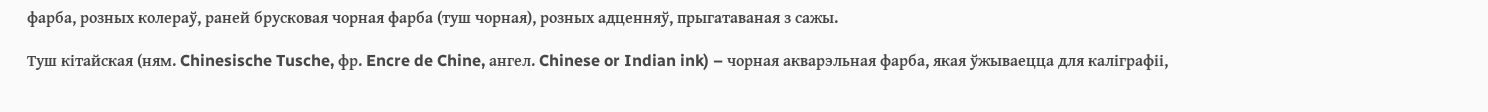фарба, розных колераў, раней брусковая чорная фарба (туш чорная), розных адценняў, прыгатаваная з сажы.

Туш кітайская (ням. Chinesische Tusche, фр. Encre de Chine, ангел. Chinese or Indian ink) – чорная акварэльная фарба, якая ўжываецца для каліграфіі,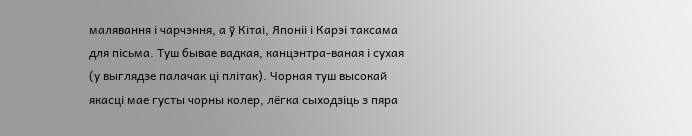малявання і чарчэння, а ў Кітаі, Японіі і Карэі таксама для пісьма. Туш бывае вадкая, канцэнтра-ваная і сухая (у выглядзе палачак ці плітак). Чорная туш высокай якасці мае густы чорны колер, лёгка сыходзіць з пяра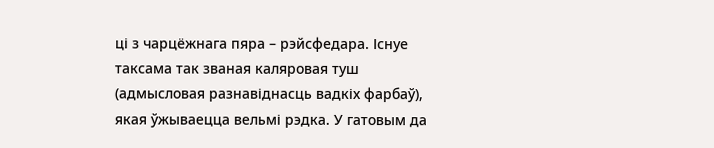ці з чарцёжнага пяра – рэйсфедара. Існуе таксама так званая каляровая туш (адмысловая разнавіднасць вадкіх фарбаў), якая ўжываецца вельмі рэдка. У гатовым да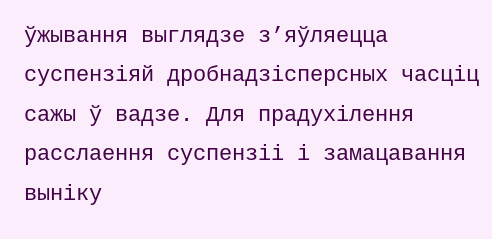ўжывання выглядзе з’яўляецца суспензіяй дробнадзісперсных часціц сажы ў вадзе. Для прадухілення расслаення суспензіі і замацавання выніку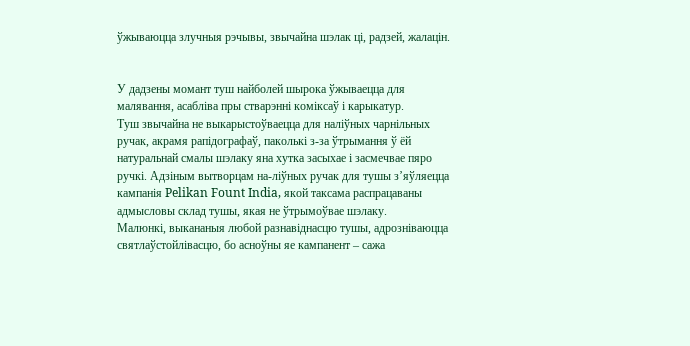ўжываюцца злучныя рэчывы, звычайна шэлак ці, радзей, жалацін.


У дадзены момант туш найболей шырока ўжываецца для малявання, асабліва пры стварэнні коміксаў і карыкатур.
Туш звычайна не выкарыстоўваецца для наліўных чарнільных ручак, акрамя рапідографаў, паколькі з-за ўтрымання ў ёй натуральнай смалы шэлаку яна хутка засыхае і засмечвае пяро ручкі. Адзіным вытворцам на-ліўных ручак для тушы з’яўляецца кампанія Pelikan Fount India, якой таксама распрацаваны адмысловы склад тушы, якая не ўтрымоўвае шэлаку.
Малюнкі, выкананыя любой разнавіднасцю тушы, адрозніваюцца святлаўстойлівасцю, бо асноўны яе кампанент – сажа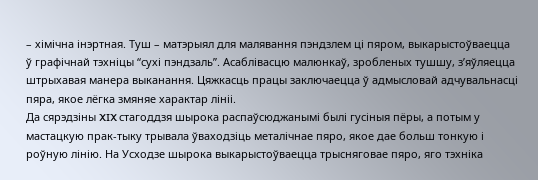– хімічна інэртная. Туш – матэрыял для малявання пэндзлем ці пяром, выкарыстоўваецца ў графічнай тэхніцы “сухі пэндзаль”. Асаблівасцю малюнкаў, зробленых тушшу, з’яўляецца штрыхавая манера выканання. Цяжкасць працы заключаецца ў адмысловай адчувальнасці пяра, якое лёгка змяняе характар лініі.
Да сярэдзіны XIX стагоддзя шырока распаўсюджанымі былі гусіныя пёры, а потым у мастацкую прак-тыку трывала ўваходзіць металічнае пяро, якое дае больш тонкую і роўную лінію. На Усходзе шырока выкарыстоўваецца трысняговае пяро, яго тэхніка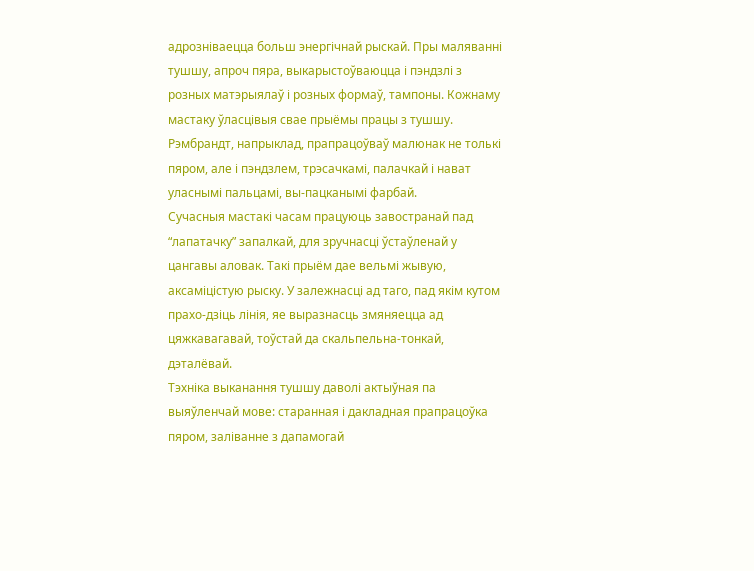адрозніваецца больш энергічнай рыскай. Пры маляванні тушшу, апроч пяра, выкарыстоўваюцца і пэндзлі з розных матэрыялаў і розных формаў, тампоны. Кожнаму мастаку ўласцівыя свае прыёмы працы з тушшу. Рэмбрандт, напрыклад, прапрацоўваў малюнак не толькі пяром, але і пэндзлем, трэсачкамі, палачкай і нават уласнымі пальцамі, вы-пацканымі фарбай.
Сучасныя мастакі часам працуюць завостранай пад “лапатачку” запалкай, для зручнасці ўстаўленай у цангавы аловак. Такі прыём дае вельмі жывую, аксаміцістую рыску. У залежнасці ад таго, пад якім кутом прахо-дзіць лінія, яе выразнасць змяняецца ад цяжкавагавай, тоўстай да скальпельна-тонкай, дэталёвай.
Тэхніка выканання тушшу даволі актыўная па выяўленчай мове: старанная і дакладная прапрацоўка пяром, заліванне з дапамогай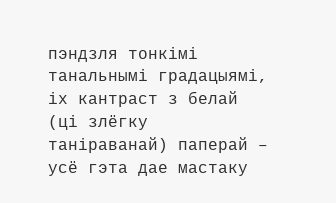пэндзля тонкімі танальнымі градацыямі, іх кантраст з белай (ці злёгку таніраванай) паперай – усё гэта дае мастаку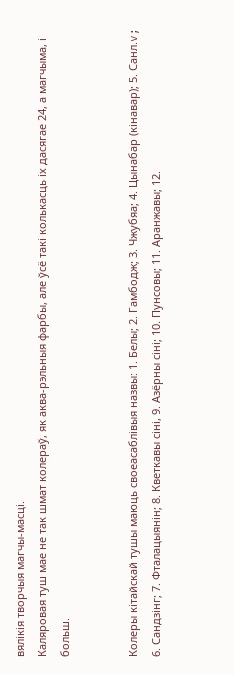вялікія творчыя магчы-масці.
Каляровая туш мае не так шмат колераў, як аква-рэльныя фарбы, але ўсё такі колькасць іх дасягае 24, а магчыма, і больш.


Колеры кітайскай тушы маюць своеасаблівыя назвы: 1. Белы; 2. Гамбодж; 3. Чжубяа; 4. Цынабар (кінавар); 5. Санл.v; 6. Сандзінг; 7. Фталацыянін; 8. Кветкавы сіні, 9. Азёрны сіні; 10. Пунсовы; 11. Аранжавы; 12.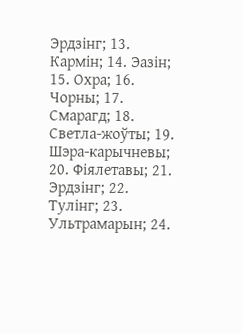Эрдзінг; 13. Кармін; 14. Эазін; 15. Охра; 16. Чорны; 17. Смарагд; 18. Светла-жоўты; 19. Шэра-карычневы; 20. Фіялетавы; 21. Эрдзінг; 22. Тулінг; 23. Ультрамарын; 24.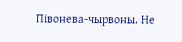Півонева-чырвоны. Не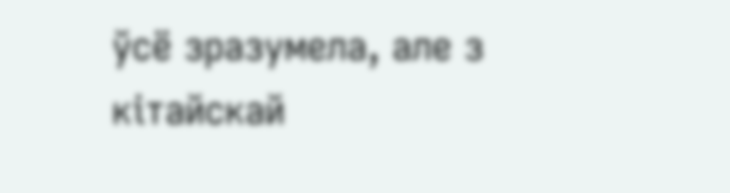ўсё зразумела, але з кітайскай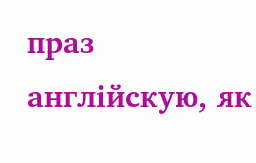праз англійскую, як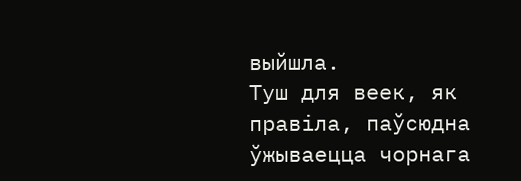выйшла.
Туш для веек, як правіла, паўсюдна ўжываецца чорнага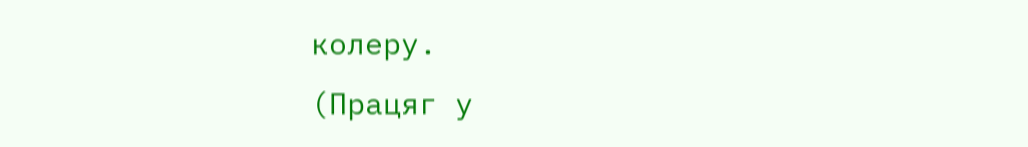колеру.
(Працяг у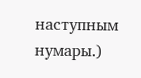наступным нумары.)